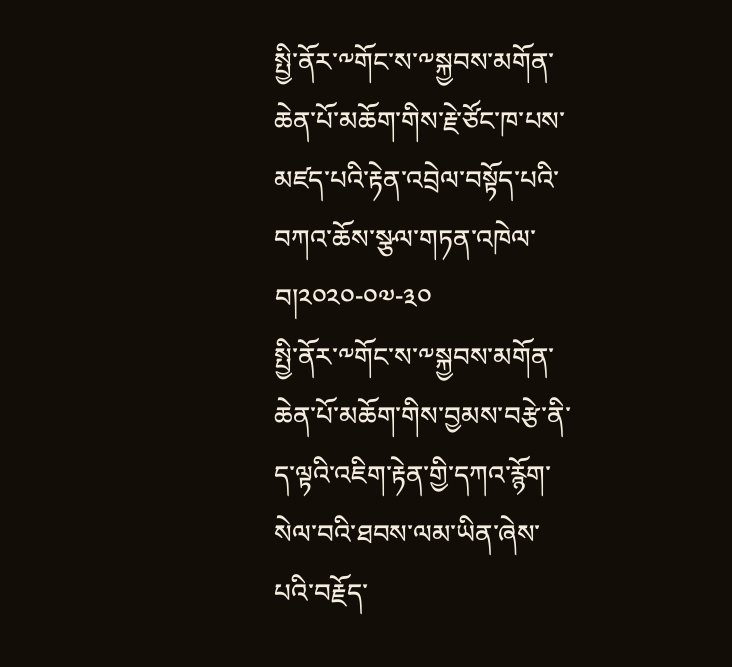སྤྱི་ནོར་༸གོང་ས་༸སྐྱབས་མགོན་ཆེན་པོ་མཆོག་གིས་རྗེ་ཙོང་ཁ་པས་མཛད་པའི་རྟེན་འབྲེལ་བསྟོད་པའི་བཀའ་ཆོས་སྩལ་གཏན་འཁེལ་བ།༢༠༢༠-༠༧-༣༠
སྤྱི་ནོར་༸གོང་ས་༸སྐྱབས་མགོན་ཆེན་པོ་མཆོག་གིས་བྱམས་བརྩེ་ནི་ད་ལྟའི་འཇིག་རྟེན་གྱི་དཀའ་རྙོག་སེལ་བའི་ཐབས་ལམ་ཡིན་ཞེས་པའི་བརྗོད་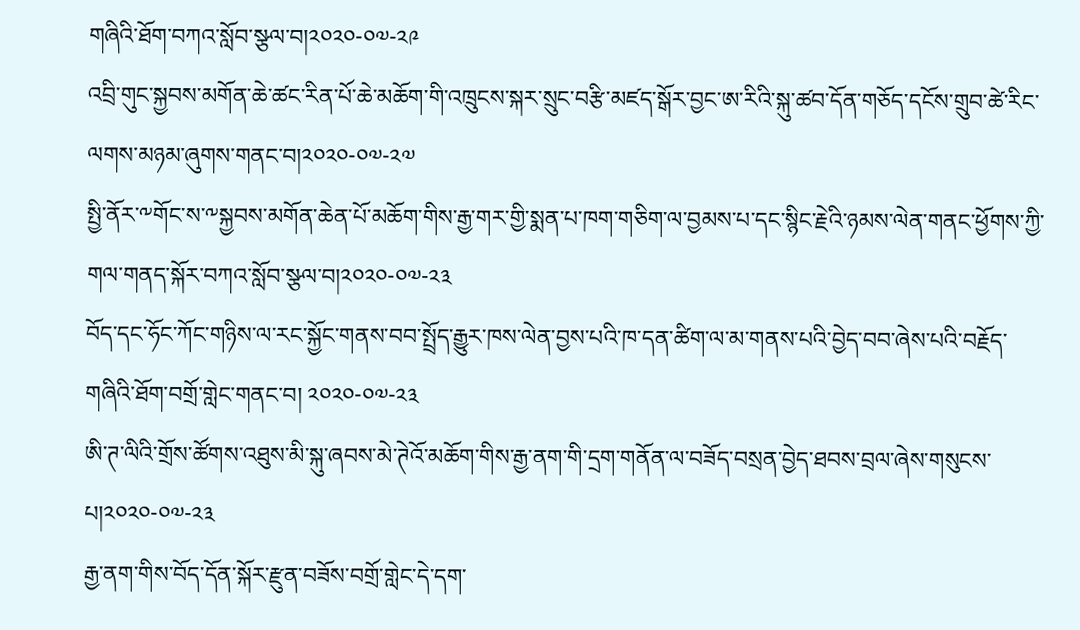གཞིའི་ཐོག་བཀའ་སློབ་སྩལ་བ།༢༠༢༠-༠༧-༢༩
འབྲི་གུང་སྐྱབས་མགོན་ཆེ་ཚང་རིན་པོ་ཆེ་མཆོག་གི་འཁྲུངས་སྐར་སྲུང་བརྩི་མཛད་སྒོར་བྱང་ཨ་རིའི་སྐུ་ཚབ་དོན་གཅོད་དངོས་གྲུབ་ཚེ་རིང་ལགས་མཉམ་ཞུགས་གནང་བ།༢༠༢༠-༠༧-༢༧
སྤྱི་ནོར་༸གོང་ས་༸སྐྱབས་མགོན་ཆེན་པོ་མཆོག་གིས་རྒྱ་གར་གྱི་སྨན་པ་ཁག་གཅིག་ལ་བྱམས་པ་དང་སྙིང་རྗེའི་ཉམས་ལེན་གནང་ཕྱོགས་ཀྱི་གལ་གནད་སྐོར་བཀའ་སློབ་སྩལ་བ།༢༠༢༠-༠༧-༢༣
བོད་དང་ཧོང་ཀོང་གཉིས་ལ་རང་སྐྱོང་གནས་བབ་སྤྲོད་རྒྱུར་ཁས་ལེན་བྱས་པའི་ཁ་དན་ཚིག་ལ་མ་གནས་པའི་བྱེད་བབ་ཞེས་པའི་བརྗོད་གཞིའི་ཐོག་བགྲོ་གླེང་གནང་བ། ༢༠༢༠-༠༧-༢༣
ཨི་ཊ་ལིའི་གྲོས་ཚོགས་འཐུས་མི་སྐུ་ཞབས་མེ་ཊེའོ་མཆོག་གིས་རྒྱ་ནག་གི་དྲག་གནོན་ལ་བཟོད་བསྲན་བྱེད་ཐབས་བྲལ་ཞེས་གསུངས་པ།༢༠༢༠-༠༧-༢༣
རྒྱ་ནག་གིས་བོད་དོན་སྐོར་རྫུན་བཟོས་བགྲོ་གླེང་དེ་དག་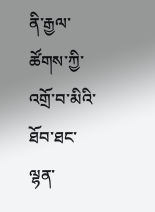ནི་རྒྱལ་ཚོགས་ཀྱི་འགྲོ་བ་མིའི་ཐོབ་ཐང་ལྷན་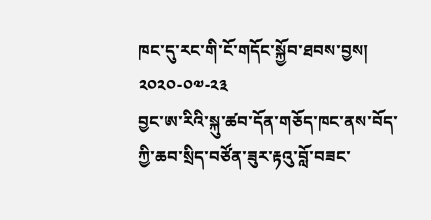ཁང་དུ་རང་གི་ངོ་གདོང་སྐྱོབ་ཐབས་བྱས། ༢༠༢༠-༠༧-༢༣
བྱང་ཨ་རིའི་སྐུ་ཚབ་དོན་གཅོད་ཁང་ནས་བོད་ཀྱི་ཆབ་སྲིད་བཙོན་ཟུར་རྟའུ་བློ་བཟང་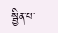སྦྱིན་པ་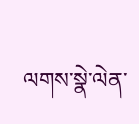ལགས་སྣེ་ལེན་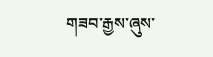གཟབ་རྒྱས་ཞུས་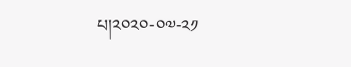པ།༢༠༢༠-༠༧-༢༡